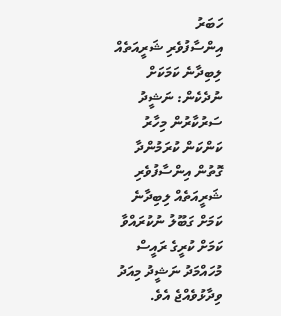ހަބަރު
އިންސާފުވެރި ޝަރީއަތެއް ލިބިދާނެ ކަމަކަށް ނުދެކެން: ނަޝީދު
ސަރުކާރުން މިހާރު ކަންކަން ކުރަމުންދާ ގޮތުން އިންސާފުވެރި ޝަރީއަތެއް ލިބިދާނެ ކަމަށް ގަބޫލު ނުކުރައްވާ ކަމަށް ކުރީގެ ރައީސް މުހައްމަދު ނަޝީދު މިއަދު ވިދާޅުވެއްޖެ އެވެ.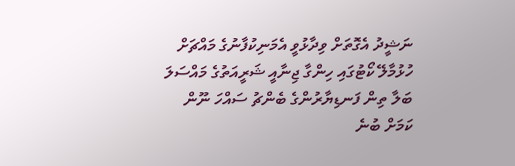ނަޝީދު އެގޮތަށް ވިދާޅުވީ އެމަނިކުފާނުގެ މައްޗަށް ހުޅުމާލޭ ކޯޓުގައި ހިންގާ ޖިނާއީ ޝަރީއަތުގެ މައްސަލަ ބަލާ ތިން ފަނޑިޔާރުންގެ ބެންޗު ސައްހަ ނޫން ކަމަށް ބުނެ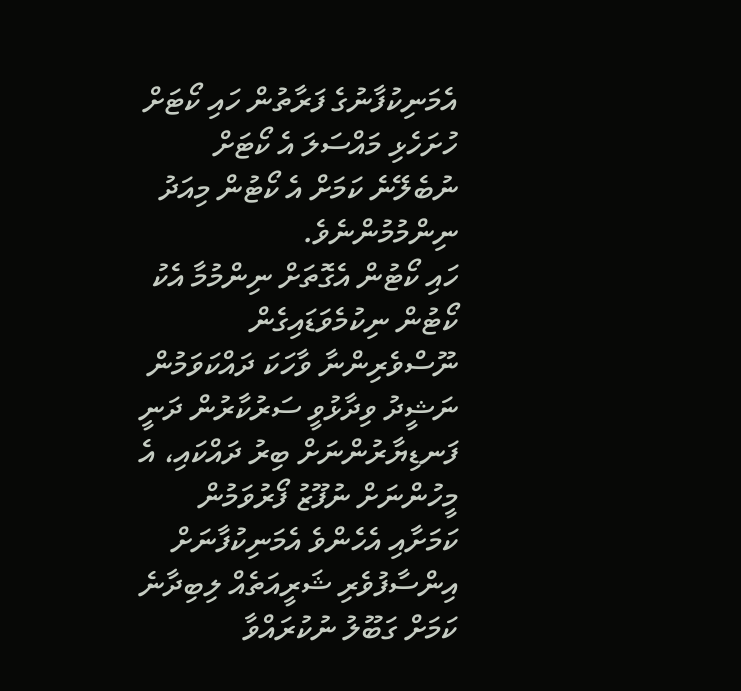އެމަނިކުފާނުގެ ފަރާތުން ހައި ކޯޓަށް ހުށަހެޅި މައްސަލަ އެ ކޯޓަށް ނުބެލޭނެ ކަމަށް އެ ކޯޓުން މިއަދު ނިންމުމުންނެވެ.
ހައި ކޯޓުން އެގޮތަށް ނިންމުމާ އެކު ކޯޓުން ނިކުމެވަޑައިގެން ނޫސްވެރިންނާ ވާހަކަ ދައްކަވަމުން ނަޝީދު ވިދާޅުވީ ސަރުކާރުން ދަނީ ފަނޑިޔާރުންނަށް ބިރު ދައްކައި، އެ މީހުންނަށް ނުފޫޒު ފޯރުވަމުން ކަމަށާއި އެހެންވެ އެމަނިކުފާނަށް އިންސާފުވެރި ޝަރީއަތެއް ލިބިދާނެ ކަމަށް ގަބޫލު ނުކުރައްވާ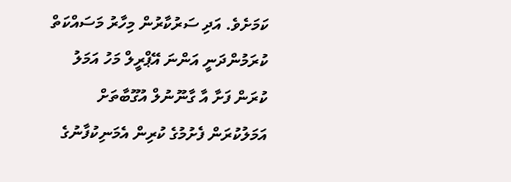ކަމަށެވެ. އަދި ސަރުކާރުން މިހާރު މަސައްކަތް ކުރަމުންދަނީ އަންނަ އޭޕްރީލް މަހު އަމަލު ކުރަން ފަށާ އާ ގާނޫނުލް އުގޫބާތަށް އަމަލުކުރަން ފެށުމުގެ ކުރިން އެމަނިކުފާނުގެ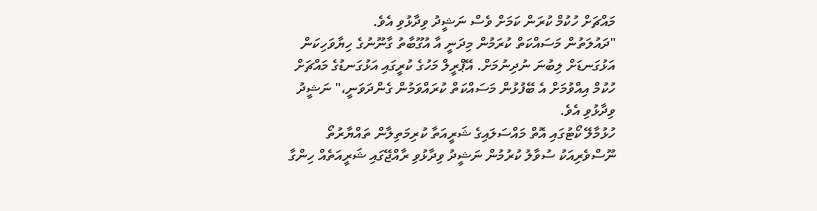މައްޗަށް ހުކުމް ކުރަން ކަމަށް ވެސް ނަޝީދު ވިދާޅުވި އެވެ.
"ދައުލަތުން މަސައްކަތް ކުރަމުން މިދަނީ އާ އުގޫބާތު ގާނޫނުގެ ހިޔާވަހިކަން އަޅުގަނޑަށް ލިބުނަ ނުދިނުމަށް. އޭޕްރީލް މަހުގެ ކުރީގައި އަޅުގަނޑުގެ މައްޗަށް ހުކުމް އިއްވުމަށް އެ ބޭފުޅުން މަސައްކަތް ކުރައްވަމުން ގެންދަވަނީ،" ނަޝީދު ވިދާޅުވި އެވެ.
ހުޅުމާލޭ ކޯޓުގައި އޮތް މައްސަލައިގެ ޝަރީއަތާ ކުރިމަތިލާން ތައްޔާރުތޯ ނޫސްވެރިއަކު ސުވާލު ކުރުމުން ނަޝީދު ވިދާޅުވި ރާއްޖޭގައި ޝަރީއަތެއް ހިންގާ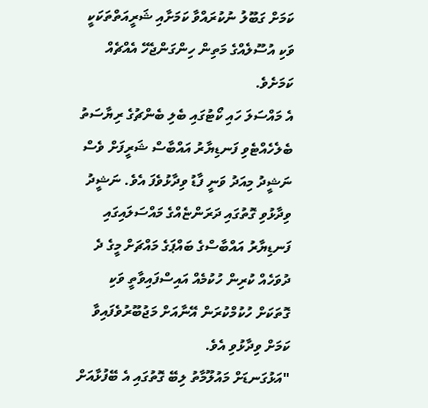ކަމަށް ގަބޫލު ނުކުރައްވާ ކަމަށާއި ޝަރީއަތްތަކަކީ ވަކި އުސޫލެއްގެ މަތިން ހިންގަންޖެހޭ އެއްޗެއް ކަމަށެވެ.
އެ މައްސަލަ ހައި ކޯޓުގައި ބެލި ބެންޗުގެ ރިޔާސަތު ބެލެހެއްޓެވި ފަނޑިޔާރު އައްބާސް ޝަރީފަށް ވެސް ނަޝީދު މިއަދު ވަނީ ފާޑު ވިދާޅުވެފަ އެވެ. ނަޝީދު ވިދާޅުވި ގޮތުގައި ދަރަންޏެއްގެ މައްސަލައިގައި ފަނޑިޔާރު އައްބާސްގެ ބައްޕަގެ މައްޗަށް މީގެ ދެ ދުވަހެއް ކުރިން ހުކުމެއް އައިސްފައިވާތީ ވަކި ގޮތަކަށް ހުކުމްކުރަން އޭނާއަށް މަޖުބޫރުވެފައިވާ ކަމަށް ވިދާޅުވި އެވެ.
"އަޅުގަނޑަށް މައުލޫމާތު ލިބޭ ގޮތުގައި އެ ބޭފުޅާއަށް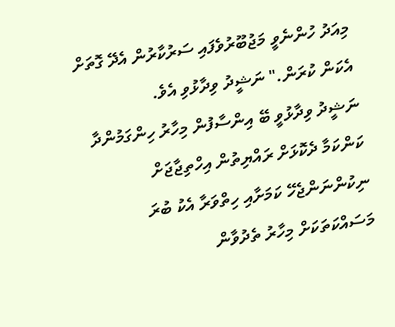މިއަދު ހުންނެވީ މަޖުބޫރުވެފައި ސަރުކާރުން އެދޭ ގޮތަށް އެކަން ކުރަން." ނަޝީދު ވިދާޅުވި އެވެ.
ނަޝީދު ވިދާޅުވީ ބޭ އިންސާފުން މިހާރު ހިންގަމުންދާ ކަންކަމާ ދެކޮޅަށް ރައްޔިތުން އިހްތިޖާޖަށް ނިކުންނަންޖެހޭ ކަމަށާއި ހިތްވަރާ އެކު ބުރަ މަސައްކަތަކަށް މިހާރު ތެދުވާން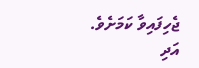ޖެހިފައިވާ ކަމަށެވެ. އަދި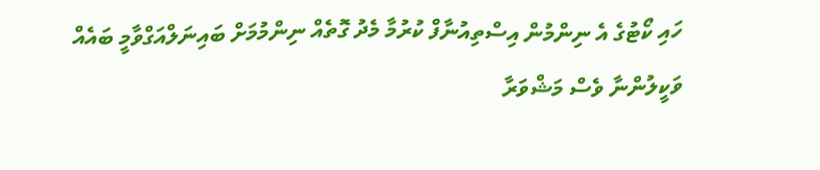ހައި ކޯޓުގެ އެ ނިންމުން އިސްތިއުނާފް ކުރުމާ މެދު ގޮތެއް ނިންމުމަށް ބައިނަލްއަގްވާމީ ބައެއް ވަކީލުންނާ ވެސް މަޝްވަރާ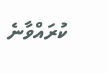ކުރައްވާނެ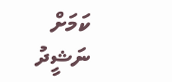ކަމަށް ނަޝީދު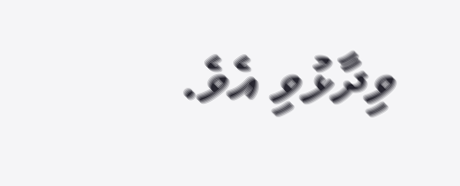ވިދާޅުވި އެވެ.